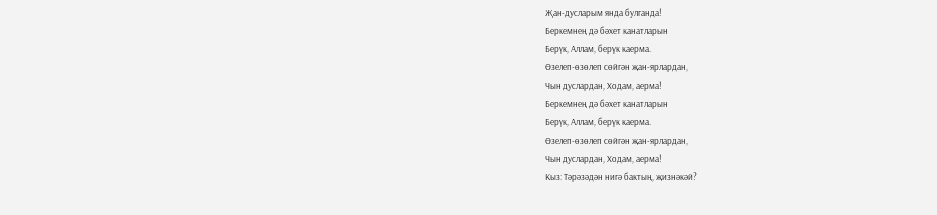Җан-дусларым янда булганда!
Беркемнең дә бәхет канатларын
Берүк, Аллам, берүк каерма.
Өзелеп-өзөлеп сөйгән җан-ярлардан,
Чын дуслардан, Ходам, аерма!
Беркемнең дә бәхет канатларын
Берүк, Аллам, берүк каерма.
Өзелеп-өзөлеп сөйгән җан-ярлардан,
Чын дуслардан, Ходам, аерма!
Кыз: Тәрәзәдән нигә бактың, җизнәкәй?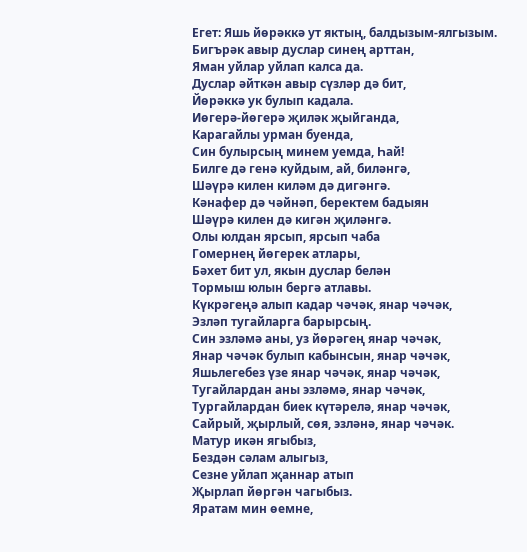Егет: Яшь йөрәккә ут яктың, балдызым-ялгызым.
Бигърәк авыр дуслар синең арттан,
Яман уйлар уйлап калса да.
Дуслар әйткән авыр сүзләр дә бит,
Йөрәккә ук булып кадала.
Иөгерә-йөгерә җиләк җыйганда,
Карагайлы урман буенда,
Син булырсың минем уемда, Һай!
Билге дә генә куйдым, ай, биләнгә,
Шәүрә килен киләм дә дигәнгә.
Кәнафер дә чәйнәп, беректем бадыян
Шәүрә килен дә кигән җиләнгә.
Олы юлдан ярсып, ярсып чаба
Гомернең йөгерек атлары,
Бәхет бит ул, якын дуслар белән
Тормыш юлын бергә атлавы.
Күкрәгеңә алып кадар чәчәк, янар чәчәк,
Эзләп тугайларга барырсың.
Син эзләмә аны, уз йөрәгең янар чәчәк,
Янар чәчәк булып кабынсын, янар чәчәк,
Яшьлегебез үзе янар чәчәк, янар чәчәк,
Тугайлардан аны эзләмә, янар чәчәк,
Тургайлардан биек күтәрелә, янар чәчәк,
Сайрый, җырлый, сөя, эзләнә, янар чәчәк.
Матур икән ягыбыз,
Бездән сәлам алыгыз,
Сезне уйлап җаннар атып
Җырлап йөргән чагыбыз.
Яратам мин өемне,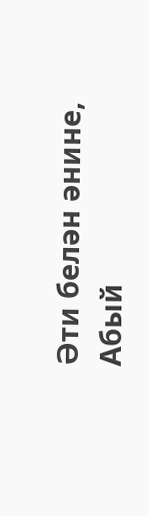Әти белән әнине,
Абый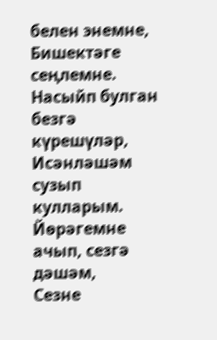белен энемне,
Бишектәге сеңлемне.
Насыйп булган безгә күрешүләр,
Исәнләшәм сузып кулларым.
Йөрәгемне ачып, сезгә дәшәм,
Сезне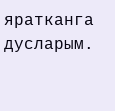яратканга дусларым.